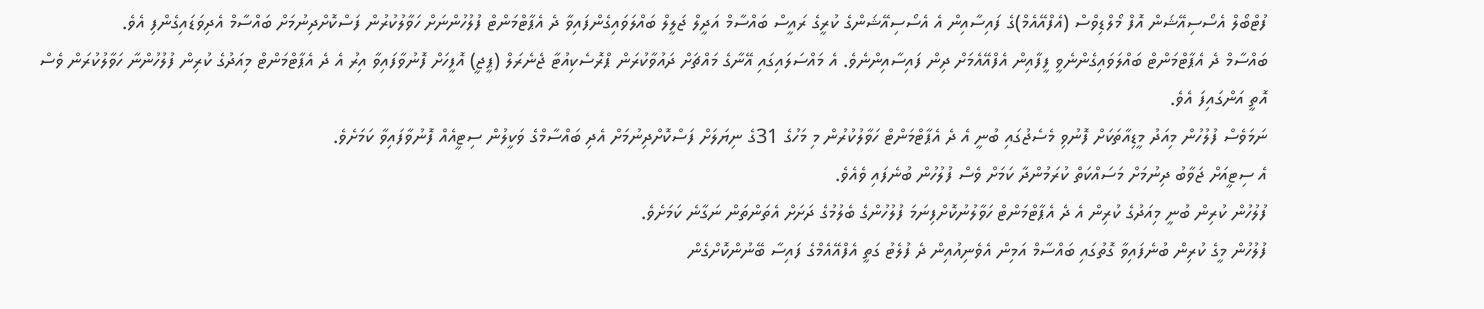ފުޓްބޯލް އެސޯސިއޭޝަން އޮފް މޯލްޑިވްސް (އެފްއޭއެމް)ގެ ފައިސާއިން އެ އެސޯސިއޭޝަންގެ ކުރީގެ ރައީސް ބައްސާމް އަދީލް ޖަލީލް ބައްލަވައިގެންފައިވާ ދެ އެޕާޓްމަންޓް ފުލުހުންނަށް ހަވާލުކުރުން ފަސްކޮށްދިނުމަށް ބައްސާމް އެދިވަޑައިގެންފި އެވެ.
ބައްސާމް ދެ އެޕާޓްމަންޓް ބައްލަވައިގެންނެވީ ފީފާއިން އެފްއޭއެމަށް ދިން ފައިސާއިންނެވެ. އެ މައްސަލައިގައި އޭނާގެ މައްޗަށް ދައުވާކުރަން ޕްރޮސެކިއުޓާ ޖެނެރަލް (ޕީޖީ) އޮފީހަށް ފޮނުވާފައިވާ އިރު އެ ދެ އެޕާޓްމަންޓް މިއަދުގެ ކުރިން ފުލުހުންނާ ހަވާލުކުރަން ވެސް އޮތީ އަންގައިފަ އެވެ.
ނަމަވެސް ފުލުހުން މިއަދު މީޑިއާތަކަށް ފޮނުވި މެސެޖުގައި ބުނީ އެ ދެ އެޕާޓްމަންޓް ހަވާލުކުރުން މި މަހުގެ 31ގެ ނިޔަލަށް ފަސްކޮށްދިނުމަށް އެދި ބައްސާމްގެ ވަކީލުން ސިޓީއެއް ފޮނުވާފައިވާ ކަމަށެވެ.
އެ ސިޓީއަށް ޖަވާބު ދިނުމަށް މަސައްކަތް ކުރަމުންދާ ކަމަށް ވެސް ފުލުހުން ބުނެފައި ވެއެވެ.
ފުލުހުން ކުރިން ބުނީ މިއަދުގެ ކުރިން އެ ދެ އެޕާޓްމަންޓް ހަވާލުނުކޮށްފިނަމަ ފުލުހުންގެ ބެލުމުގެ ދަށަށް އެތަންތަން ނަގާނެ ކަމަށެވެ.
ފުލުހުން މީގެ ކުރިން ބުނެފައިވާ ގޮތުގައި ބައްސާމް އަމިން އެވެނިއުއިން ދެ ފުލެޓު ގަތީ އެފްއޭއެމްގެ ފައިސާ ބޭނުންކޮށްގެން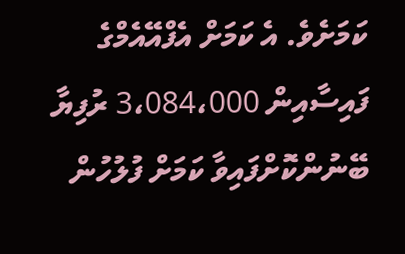ކަމަށެވެ. އެ ކަމަށް އެފްއޭއެމްގެ ފައިސާއިން 3،084،000 ރުފިޔާ ބޭނުންކޮށްފައިވާ ކަމަށް ފުލުހުން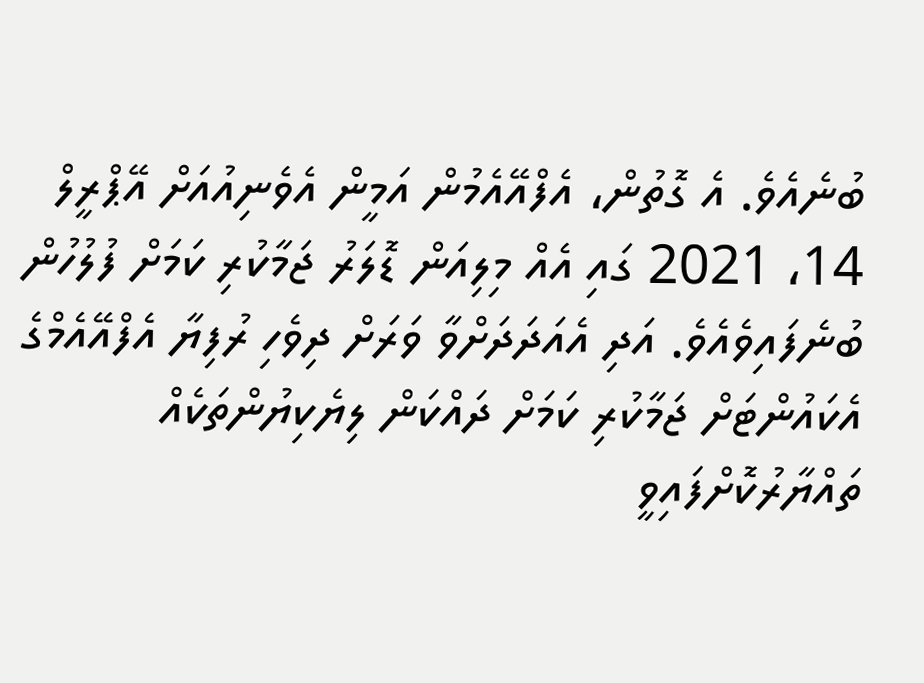ބުނެއެވެ. އެ ގޮތުން، އެފްއޭއެމުން އަމީން އެވެނިއުއަށް އޭޕްރީލް 14، 2021 ގައި އެއް މިލިއަން ޑޮލަރު ޖަމާކުރި ކަމަށް ފުލުހުން ބުނެފައިވެއެވެ. އަދި އެއަދަދަށްވާ ވަރަށް ދިވެހި ރުފިޔާ އެފްއޭއެމްގެ އެކައުންޓަށް ޖަމާކުރި ކަމަށް ދައްކަން ލިޔެކިޔުންތަކެއް ތައްޔާރުކޮށްފައިވީ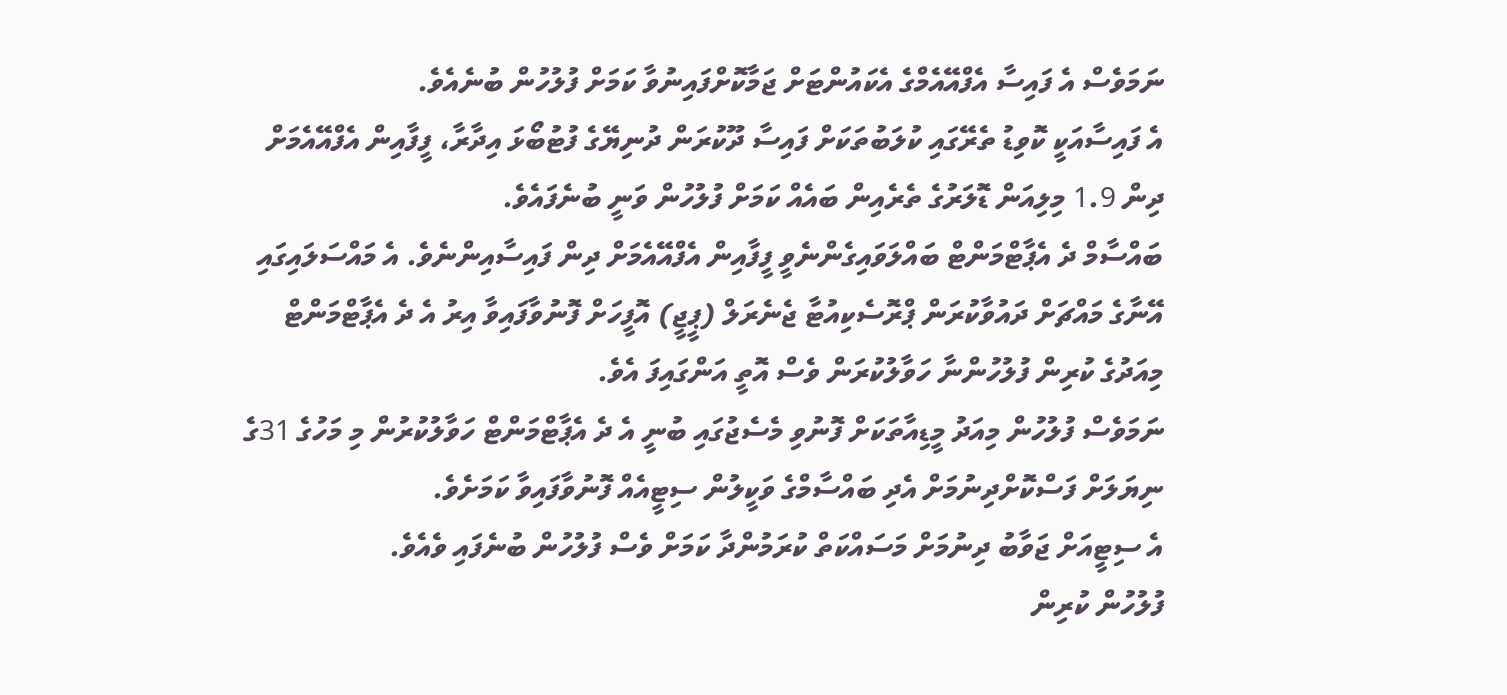ނަމަވެސް އެ ފައިސާ އެފްއޭއެމްގެ އެކައުންޓަށް ޖަމާކޮށްފައިނުވާ ކަމަށް ފުލުހުން ބުނެއެވެ.
އެ ފައިސާއަކީ ކޮވިޑު ތެރޭގައި ކުލަބުތަކަށް ފައިސާ ދޫކުރަން ދުނިޔޭގެ ފުޓުބޯޅަ އިދާރާ، ފީފާއިން އެފްއޭއެމަށް ދިން 1.9 މިލިއަން ޑޮލަރުގެ ތެރެއިން ބައެއް ކަމަށް ފުލުހުން ވަނީ ބުނެފައެވެ.
ބައްސާމް ދެ އެޕާޓްމަންޓް ބައްލަވައިގެންނެވީ ފީފާއިން އެފްއޭއެމަށް ދިން ފައިސާއިންނެވެ. އެ މައްސަލައިގައި އޭނާގެ މައްޗަށް ދައުވާކުރަން ޕްރޮސެކިއުޓާ ޖެނެރަލް (ޕީޖީ) އޮފީހަށް ފޮނުވާފައިވާ އިރު އެ ދެ އެޕާޓްމަންޓް މިއަދުގެ ކުރިން ފުލުހުންނާ ހަވާލުކުރަން ވެސް އޮތީ އަންގައިފަ އެވެ.
ނަމަވެސް ފުލުހުން މިއަދު މީޑިއާތަކަށް ފޮނުވި މެސެޖުގައި ބުނީ އެ ދެ އެޕާޓްމަންޓް ހަވާލުކުރުން މި މަހުގެ 31ގެ ނިޔަލަށް ފަސްކޮށްދިނުމަށް އެދި ބައްސާމްގެ ވަކީލުން ސިޓީއެއް ފޮނުވާފައިވާ ކަމަށެވެ.
އެ ސިޓީއަށް ޖަވާބު ދިނުމަށް މަސައްކަތް ކުރަމުންދާ ކަމަށް ވެސް ފުލުހުން ބުނެފައި ވެއެވެ.
ފުލުހުން ކުރިން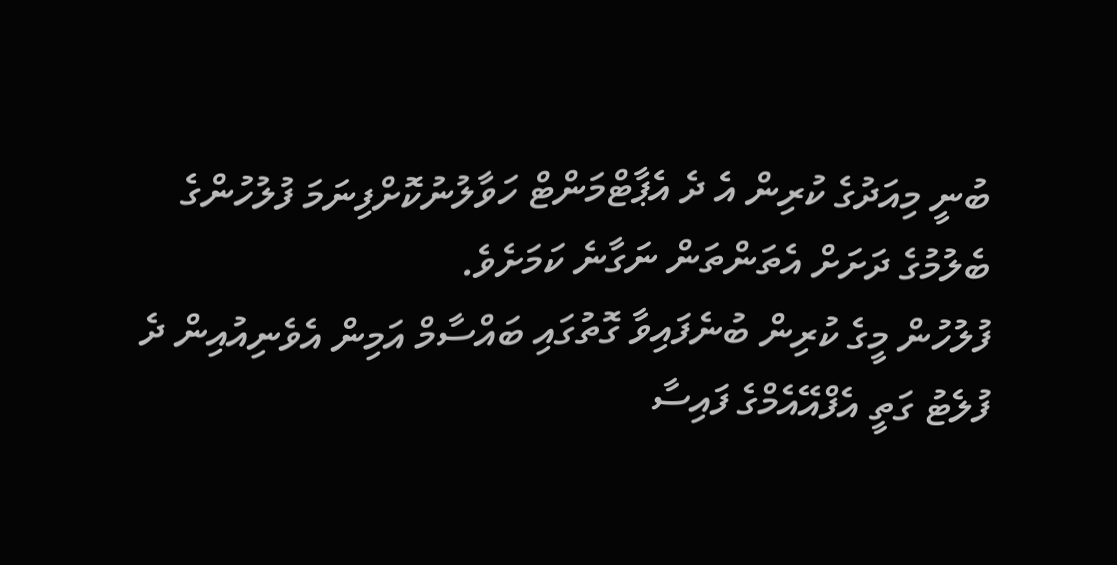ބުނީ މިއަދުގެ ކުރިން އެ ދެ އެޕާޓްމަންޓް ހަވާލުނުކޮށްފިނަމަ ފުލުހުންގެ ބެލުމުގެ ދަށަށް އެތަންތަން ނަގާނެ ކަމަށެވެ.
ފުލުހުން މީގެ ކުރިން ބުނެފައިވާ ގޮތުގައި ބައްސާމް އަމިން އެވެނިއުއިން ދެ ފުލެޓު ގަތީ އެފްއޭއެމްގެ ފައިސާ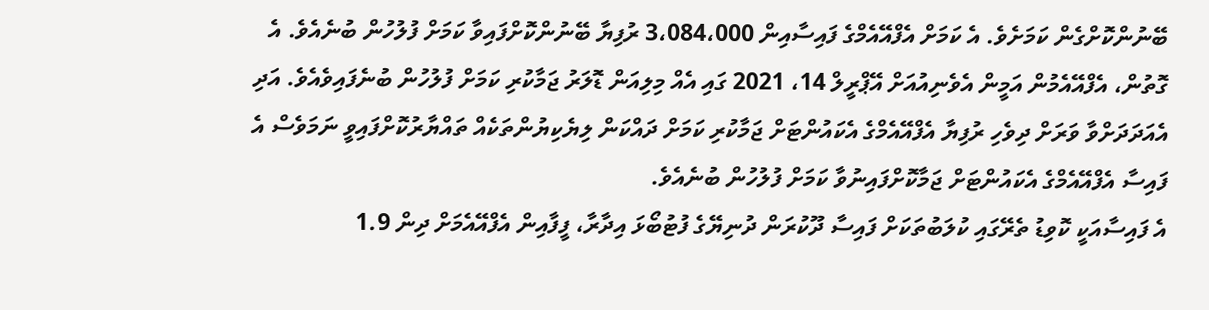ބޭނުންކޮށްގެން ކަމަށެވެ. އެ ކަމަށް އެފްއޭއެމްގެ ފައިސާއިން 3،084،000 ރުފިޔާ ބޭނުންކޮށްފައިވާ ކަމަށް ފުލުހުން ބުނެއެވެ. އެ ގޮތުން، އެފްއޭއެމުން އަމީން އެވެނިއުއަށް އޭޕްރީލް 14، 2021 ގައި އެއް މިލިއަން ޑޮލަރު ޖަމާކުރި ކަމަށް ފުލުހުން ބުނެފައިވެއެވެ. އަދި އެއަދަދަށްވާ ވަރަށް ދިވެހި ރުފިޔާ އެފްއޭއެމްގެ އެކައުންޓަށް ޖަމާކުރި ކަމަށް ދައްކަން ލިޔެކިޔުންތަކެއް ތައްޔާރުކޮށްފައިވީ ނަމަވެސް އެ ފައިސާ އެފްއޭއެމްގެ އެކައުންޓަށް ޖަމާކޮށްފައިނުވާ ކަމަށް ފުލުހުން ބުނެއެވެ.
އެ ފައިސާއަކީ ކޮވިޑު ތެރޭގައި ކުލަބުތަކަށް ފައިސާ ދޫކުރަން ދުނިޔޭގެ ފުޓުބޯޅަ އިދާރާ، ފީފާއިން އެފްއޭއެމަށް ދިން 1.9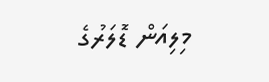މިލިއަން ޑޮލަރުގެ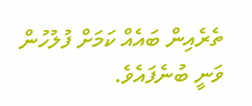ތެރެއިން ބައެއް ކަމަށް ފުލުހުން ވަނީ ބުނެފައެވެ.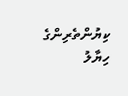ކިޔުންތެރިންގެ ހިޔާލު